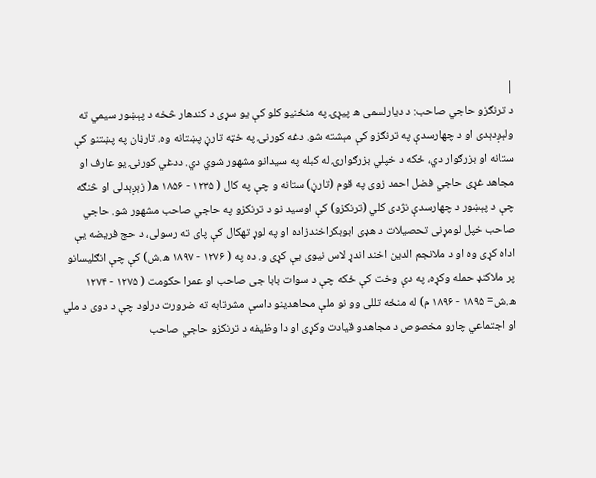|
د ترنګزو حاجي صاحب: د ديارلسمی ه پيړۍ په منځنيو کلو کې يو سړی د کندهار څخه د پېښور سيمي ته ولېږدېدی او د چهارسدې په ترنګزو کې مېشته شو. دغه کورنۍ په خټه تارڼ پښتانه وه. تارڼان په پښتنو کې ستانه او بزرګوار دي، ځکه د خپلي بزرګوارۍ له کبله په سيدانو مشهور شوي دي. ددغي کورنۍ يو عارف او مجاهد غړی حاجي فضل احمد زوی په قوم (تارڼ) ستانه و چې په کال ( ۱۲۳۵ - ۱۸۵۶ ه( زېږېدلی او څنګه چې د پېښور د چهارسدې نژدی کلي (ترنکزو) کې اوسيد نو د ترنکزو په حاجي صاحب مشهور شو. حاجي صاحب خپل لومړنی تحصيلات د هډی ابوبکراخندزاده او په لوړ تهکال کې پای ته رسولی، د حج فريضه يې اداه کړی وه او د ملانجم الدين اخند اندړ لاس نيوی يې کړی و. ده په ( ۱۲۷۶ - ۱۸۹۷ ه.ش) کې چې انګليسانو پر ملاکنډ حمله وکړه، په دې وخت کې ځکه چې د سوات بابا جی صاحب او عمرا حکومت ( ۱۲۷۵ - ۱۲۷۴ ه.ش= ۱۸۹۵ - ۱۸۹۶ م) له منځه تللی وو نو ملې محاهدينو داسې مشرتابه ته ضرورت درلود چې د دوی د ملي او اجتماعي چارو مخصوص د مجاهدو قيادت وکړی او دا وظيفه د ترنکزو حاجي صاحب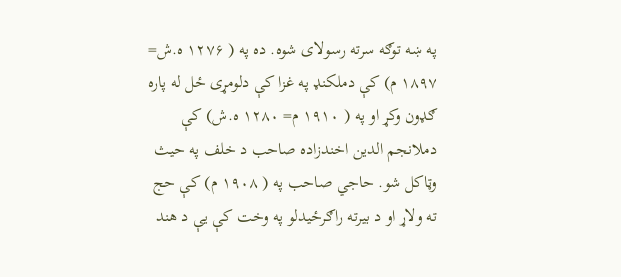په ښه توګه سرته رسولای شوه. ده په ( ۱۲۷۶ ه.ش= ۱۸۹۷ م) کې دملکنډ په غزا کې دلومړی ځل له پاره ګډون وکړ او په ( ۱۹۱۰ م= ۱۲۸۰ ه.ش) کې دملانجم الدين اخندزاده صاحب د خلف په حيث وټاکل شو. حاجي صاحب په ( ۱۹۰۸ م) کې حج ته ولاړ او د بيرته راګرځيدلو په وخت کې يې د هند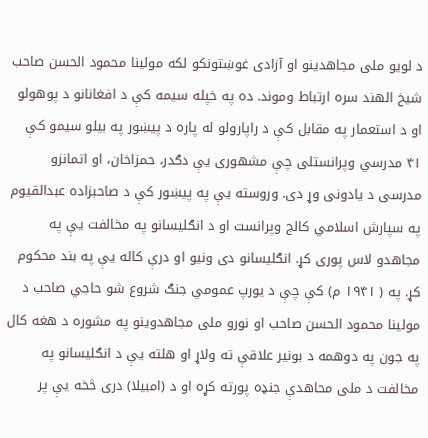د لويو ملی مجاهدينو او آزادی غوښتونکو لکه مولينا محمود الحسن صاحب شيخ الهند سره ارتباط وموند. ده په خپله سيمه کې د افغانانو د پوهولو او د استعمار په مقابل کې د راپارولو له پاره د پيښور په بيلو سيمو کې ۴۱ مدرسي وپرانستلی چې مشهوری يې دګدر، حمزاخان، او اتمانزو مدرسی د يادونی وړ دی. وروسته يې په پیښور کې د صاحبزاده عبدالقيوم په سپارش اسلامي کالج وپرانست او د انګليسانو په مخالفت يې په مجاهدو لاس پوری کړ. انګليسانو دی ونيو او درې کاله يې په بند محکوم کړ. په ( ۱۹۴۱ م) کې چې د يورپ عمومي جنګ شروع شو حاجي صاحب د مولينا محمود الحسن صاحب او نورو ملی مجاهدوينو په مشوره د هغه کال په جون په دوهمه د بونير علاقې ته ولاړ او هلته يې د انګليسانو په مخالفت د ملی محاهدې جنډه پورته کړه او د (امبيلا) دری څخه يې پر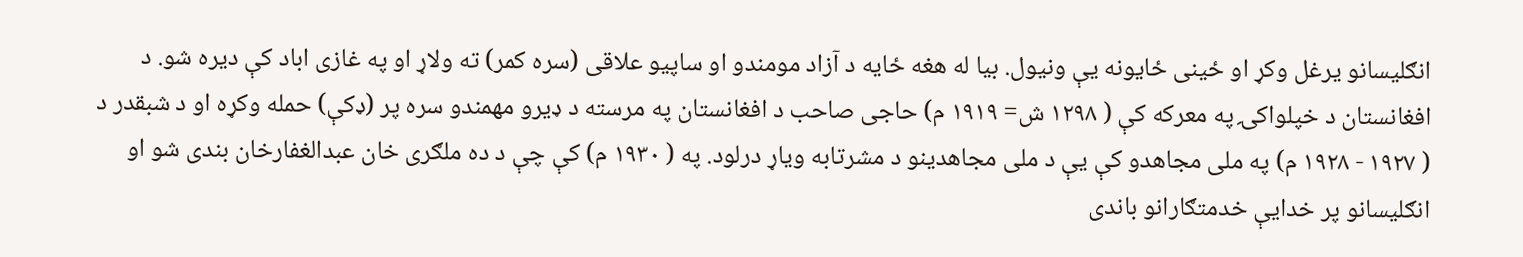انګليسانو يرغل وکړ او ځينی ځايونه يې ونيول. بيا له هغه ځايه د آزاد مومندو او ساپیو علاقی (سره کمر) ته ولاړ او په غازی اباد کې ديره شو. د افغانستان د خپلواکۍ په معرکه کې ( ۱۲۹۸ ش= ۱۹۱۹ م) حاجی صاحب د افغانستان په مرسته د ډيرو مهمندو سره پر (ډکې) حمله وکړه او د شبقدر د ( ۱۹۲۷ - ۱۹۲۸ م) په ملی مجاهدو کې يې د ملی مجاهدينو د مشرتابه وياړ درلود. په ( ۱۹۳۰ م) کې چې د ده ملګری خان عبدالغفارخان بندی شو او انګليسانو پر خدايې خدمتګارانو باندی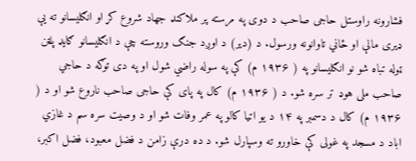فشارونه راوستل حاجی صاحب د دوی په مرسته پر ملاکنډ جهاد شروع کړ او انګليسانو ته يې ډيری مالې او ځاني تاوانونه ورسول. د (دير) د اوږد جنګ وروسته چې د انګليسانو ګايډ پلټن ټوله تباه شو نو انګليسانو په ( ۱۹۳۶ م) کې په سوله راضي شول او په دی توګه د حاجي صاحب ملی هوډ تر سره شو. د ( ۱۹۳۶ م) کال په پای کې حاجی صاحب ناروع شو او د ( ۱۹۳۶ م) کال د دسمبر په ۱۴ د يو اتيا کالو په عمر وفات شو او د وصيت سره سم د غازي اباد د مسجد په غولی کې خاورو ته وسپارل شو. د ده درې زامن د فضل معبود، فضل اکبر،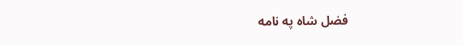فضل شاه په نامه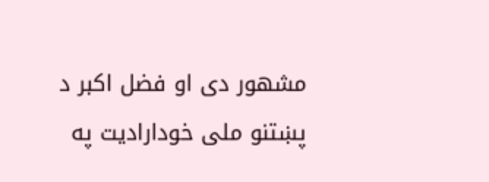مشهور دی او فضل اکبر د پښتنو ملی خوداراديت په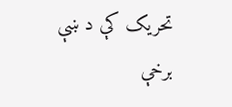تحريک کې د ښې برخې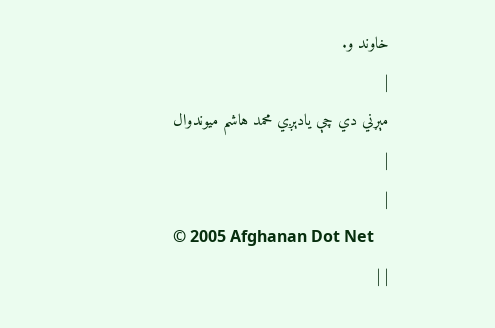خاوند و.
|
مېړني دي چې یادېږي محمد هاشم ميوندوال
|
|
© 2005 Afghanan Dot Net
| |